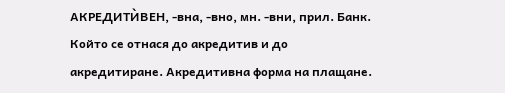АКРЕДИТЍВЕН, -вна, -вно, мн. -вни, прил. Банк. Който се отнася до акредитив и до акредитиране. Акредитивна форма на плащане.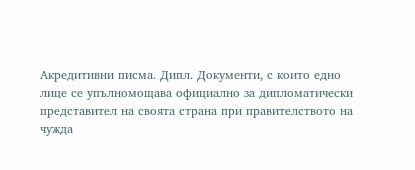Акредитивни писма. Дипл. Документи, с които едно лице се упълномощава официално за дипломатически представител на своята страна при правителството на чужда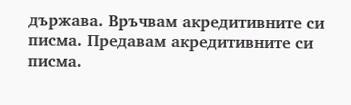държава. Връчвам акредитивните си писма. Предавам акредитивните си писма.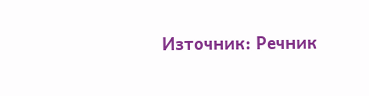Източник: Речник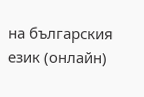на българския език (онлайн)